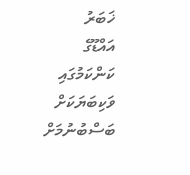ޚަބަރު
އައްޑޫގެ ކަންކަމުގައި ވަކިބަޔަކަށް ބަސްބުނުމަށް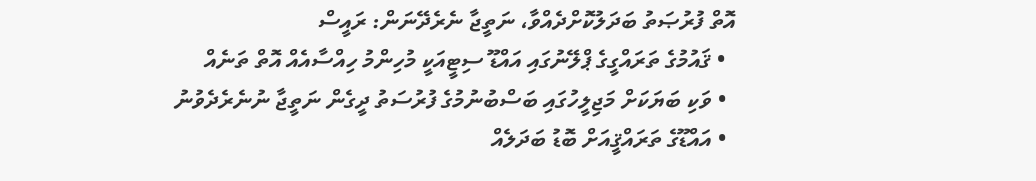އޮތް ފުރުޞަތު ބަދަލުކޮށްދެއްވާ، ނަތީޖާ ނެރެދޭނަން: ރައީސް
  • ޤައުމުގެ ތަރައްގީގެ ޕްލޭނުގައި އައްޑޫ ސިޓީއަކީ މުހިންމު ހިއްސާއެއް އޮތް ތަނެއް
  • ވަކި ބަޔަކަށް މަޖިލީހުގައި ބަސްބުނުމުގެ ފުރުސަތު ދީގެން ނަތީޖާ ނުނެރެދެވުނު
  • އައްޑޫގެ ތަރައްޤީއަށް ބޮޑު ބަދަލެއް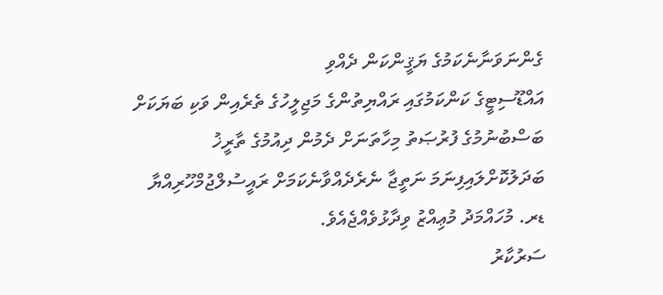ގެންނަވަނާނެކަމުގެ ޔަޤީންކަން ދެއްވި
އައްޑޫސިޓީގެ ކަންކަމުގައި ރައްޔިތުންގެ މަޖިލީހުގެ ތެރެއިން ވަކި ބަޔަކަށް ބަސްބުނުމުގެ ފުރުޞަތު މިހާތަނަށް ދެމުން ދިއުމުގެ ތާރީޚު ބަދަލުކޮށްލައިފިނަމަ ނަތީޖާ ނެރެދެއްވާނެކަމަށް ރައީސުލްޖުމްހޫރިއްޔާ ޑރ. މުހައްމަދު މުޢިއްޒު ވިދާޅުވެއްޖެއެވެ.
ސަރުކާރު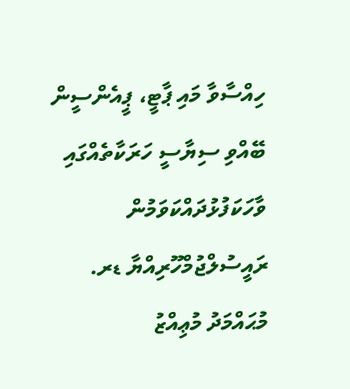ހިއްސާވާ މައި ޕާޓީ، ޕީއެންސީން ބޭއްވި ސިޔާސީ ހަރަކާތެއްގައި ވާހަކަފުޅުދައްކަވަމުން ރައީސުލްޖުމްހޫރިއްޔާ ޑރ. މުޙައްމަދު މުޢިއްޒު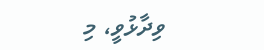ވިދާޅުވީ، މި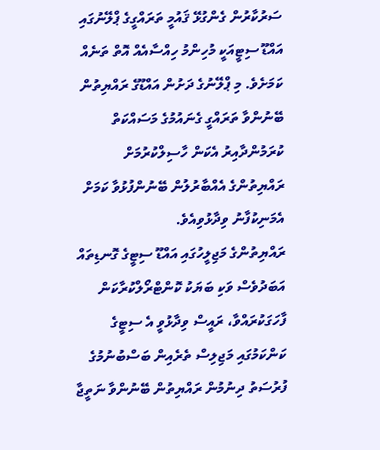ސަރުކާރުން ގެންގުޅޭ ޤައުމީ ތަރައްގީގެ ޕްލޭނުގައި އައްޑޫ ސިޓީއަކީ މުހިންމު ހިއްސާއެއް އޮތް ތަނެއް ކަމަށެވެ. މި ޕްލޭނުގެ ދަށުން އައްޑޫގެ ރައްޔިތުން ބޭނުންވާ ތަރައްގީ ގެނައުމުގެ މަސައްކަތް ކުރަމުންދާއިރު އެކަން ހާސިލްކުރުމަށް ރައްޔިތުންގެ އެއްބާރުލުން ބޭނުންފުޅުވާ ކަމަށް އެމަނިކުފާނު ވިދާޅުވިއެވެ.
ރައްޔިތުންގެ މަޖިލީހުގައި އައްޑޫ ސިޓީގެ ގޮނޑިތައް އަބަދުވެސް ވަކި ބަޔަކު ކޮންޓްރޯލްކުރާކަން ފާހަގަކުރައްވާ، ރައީސް ވިދާޅުވީ އެ ސިޓީގެ ކަންކަމުގައި މަޖިލިސް ތެރެއިން ބަސްބުނުމުގެ ފުރުސަތު ދިނުމުން ރައްޔިތުން ބޭނުންވާ ނަތީޖާ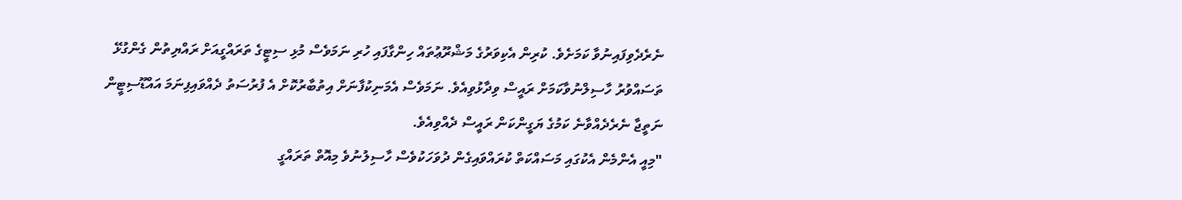ނެރެދެވިފައިނުވާ ކަމަށެވެ. ކުރިން އެކިވަރުގެ މަޝްރޫޢުތައް ހިންގާފައި ހުރި ނަމަވެސް މުޅި ސިޓީގެ ތަރައްގީއަށް ރައްޔިތުން ގެންގުޅޭ ތަސައްވުރު ހާސިލްނުވާކަމަށް ރައީސް ވިދާޅުވިއެވެ. ނަމަވެސް އެމަނިކުފާނަށް އިތުބާރުކޮށް އެ ފުރުސަތު ދެއްވައިފިނަމަ އައްޑޫސިޓީން ނަތީޖާ ނެރެދެއްވާނެ ކަމުގެ ޔަގީންކަން ރައީސް ދެއްވިއެވެ.
"މިއީ އެންމެން އެކުގައި މަސައްކަތް ކުރައްވައިގެން ދުވަހަކުވެސް ހާސިލުނުވެ މިއޮތް ތަރައްގީ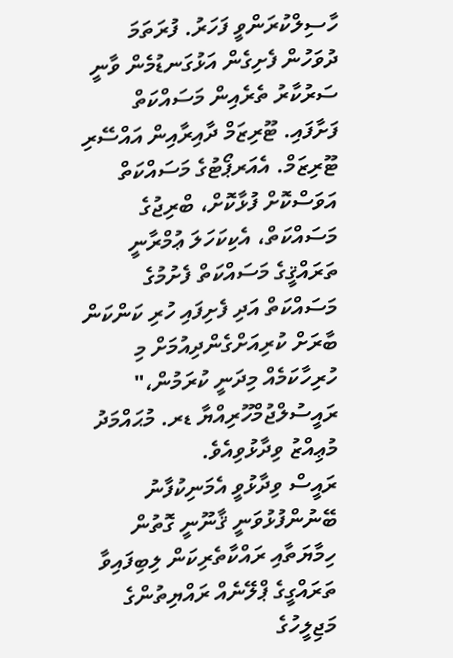ހާސިލްކުރަންވީ ފަހަރު. ފުރަތަމަ ދުވަހުން ފެށިގެން އަޅުގަނޑުމެން ވާނީ ސަރުކާރު ތެރެއިން މަސައްކަތް ފަށާފައި. ޓޫރިޒަމް ދާއިރާއިން އައްސޭރި ޓޫރިޒަމް. އެއަރޕޯޓުގެ މަސައްކަތް އަވަސްކޮށް ފުޅާކޮށް، ބްރިޖުގެ މަސައްކަތް، އެކިކަހަލަ ޢުމްރާނީ ތަރައްޤީގެ މަސައްކަތް ފެށުމުގެ މަސައްކަތް އަދި ފެށިފައި ހުރި ކަންކަން ބާރަށް ކުރިއަށްގެންދިއުމަށް މި ހުރިހާކަމެއް މިދަނީ ކުރަމުން،" ރައީސުލްޖުމްހޫރިއްޔާ ޑރ. މުޙައްމަދު މުޢިއްޒު ވިދާޅުވިއެވެ.
ރައީސް ވިދާޅުވީ އެމަނިކުފާނު ބޭނުންފުޅުވަނީ ޤާނޫނީ ގޮތުން ހިމާޔަތާއި ރައްކާތެރިކަން ލިބިފައިވާ ތަރައްގީގެ ޕްލޭނެއް ރައްޔިތުންގެ މަޖިލީހުގެ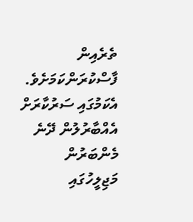ތެރެއިން ފާސްކުރަންކަމަށެވެ. އެކަމުގައި ސަރުކާރަށް އެއްބާރުލުން ދޭނެ މެންބަރުން މަޖިލީހުގައި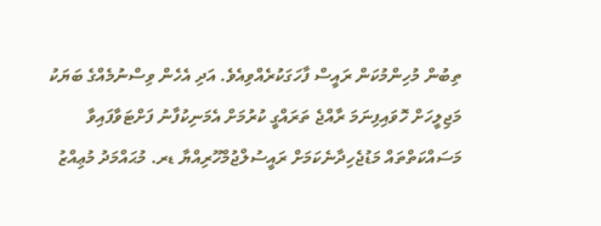ތިބުން މުހިންމުކަން ރައީސް ފާހަގަކުރެއްވިއެވެ. އަދި އެހެން ވިސްނުމެއްގެ ބަޔަކު މަޖިލީހަށް ހޮވައިފިނަމަ ރާއްޖެ ތަރައްގީ ކުރުމަށް އެމަނިކުފާނު ފަށްޓަވާފައިވާ މަސައްކަތްތައް މަޑުޖެހިދާނެކަމަށް ރައީސުލްޖުމްހޫރިއްޔާ ޑރ. މުޙައްމަދު މުޢިއްޒު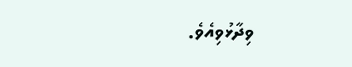ވިދާޅުވިއެވެ.